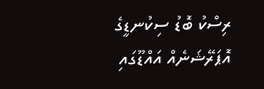ރިސްކު ބޮޑު ސިކުނޑީގެ އޮޕަރޭޝަނެއް އައްޑޫގައި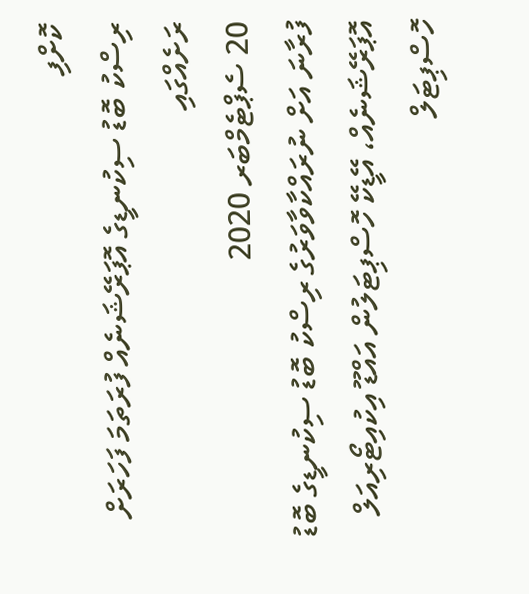ކޮށްފި
ރިސްކު ބޮޑު ސިކުނޑީގެ އޮޕަރޭޝަނެއް ފުރަތަމަ ފަހަރަށް ރަށެއްގައި
20 ސެޕްޓެމްބަރ 2020
ފުރާނަ އަށް ނުރައްކާވާވަރުގެ ރިސްކު ބޮޑު ސިކުނޑީގެ ބޮޑު އޮޕަރޭޝަނެއް، އޭޑީކޭ ހޮސްޕިޓަލުން އައްޑޫ އިކުއިޓޯރިއަލް ހޮސްޕިޓަލް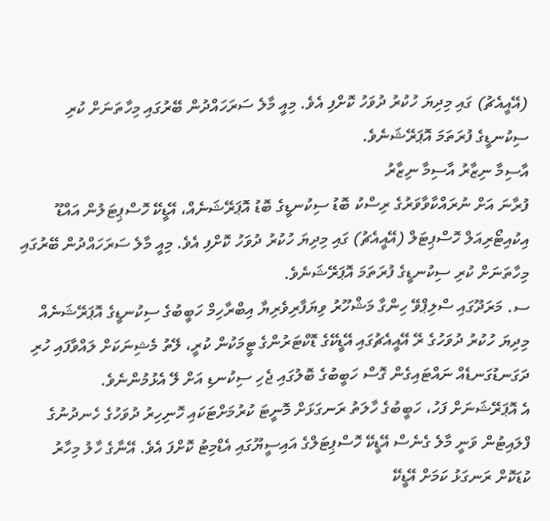(އޭއީއެޗު) ގައި މިދިޔަ ހުކުރު ދުވަހު ކޮށްފި އެވެ. މިއީ މާލެ ސަރަހައްދުން ބޭރުގައި މިހާތަނަށް ކުރި ސިކުނޑީގެ ފުރަތަމަ އޮޕަރޭޝަނެވެ.
އާސިމާ ނިޒާރު އާސިމާ ނިޒާރު
ފުރާނަ އަށް ނުރައްކާވާވަރުގެ ރިސްކު ބޮޑު ސިކުނޑީގެ ބޮޑު އޮޕަރޭޝަނެއް، އޭޑީކޭ ހޮސްޕިޓަލުން އައްޑޫ އިކުއިޓޯރިއަލް ހޮސްޕިޓަލް (އޭއީއެޗު) ގައި މިދިޔަ ހުކުރު ދުވަހު ކޮށްފި އެވެ. މިއީ މާލެ ސަރަހައްދުން ބޭރުގައި މިހާތަނަށް ކުރި ސިކުނޑީގެ ފުރަތަމަ އޮޕަރޭޝަނެވެ.
ސ. މަރަދޫގައި ސްލިޕްވޭ ހިންގާ މަޝްހޫރު ވިޔަފާރިވެރިޔާ އިބްރާހިމް ހަބީބުގެ ސިކުނޑީގެ އޮޕަރޭޝަނެއް މިދިޔަ ހުކުރު ދުވަހުގެ ރޭ އޭއީއެޗުގައި އޭޑީކޭގެ ޑޮކްޓަރުންގެ ޓީމަކުން ކުރީ، ލޭތު މެޝިނަކަށް ލައްވާފައި ހުރި ދަގަނޑުގަނޑެއް ނައްޓައިގެން ގޮސް ހަބީބުގެ ބޮލުގައި ޖެހި ސިކުނޑި އަށް ލޭ އެޅުމުންނެވެ.
އެ އޮޕަރޭޝަނަށް ފަހު، ހަބީބުގެ ހާލަތު ރަނގަޅަށް މޮނީޓަ ކުރުމަށްޓަކައި ހޮނިހިރު ދުވަހުގެ ހެނދުނުގެ ފްލައިޓުން ވަނީ މާލެ ގެނެސް އޭޑީކޭ ހޮސްޕިޓަލްގެ އައިސީޔޫގައި އެޑްމިޓު ކޮށްފަ އެވެ. އޭނާގެ ހާލު މިހާރު ކުޑަކޮށް ރަނގަޅު ކަމަށް އޭޑީކޭ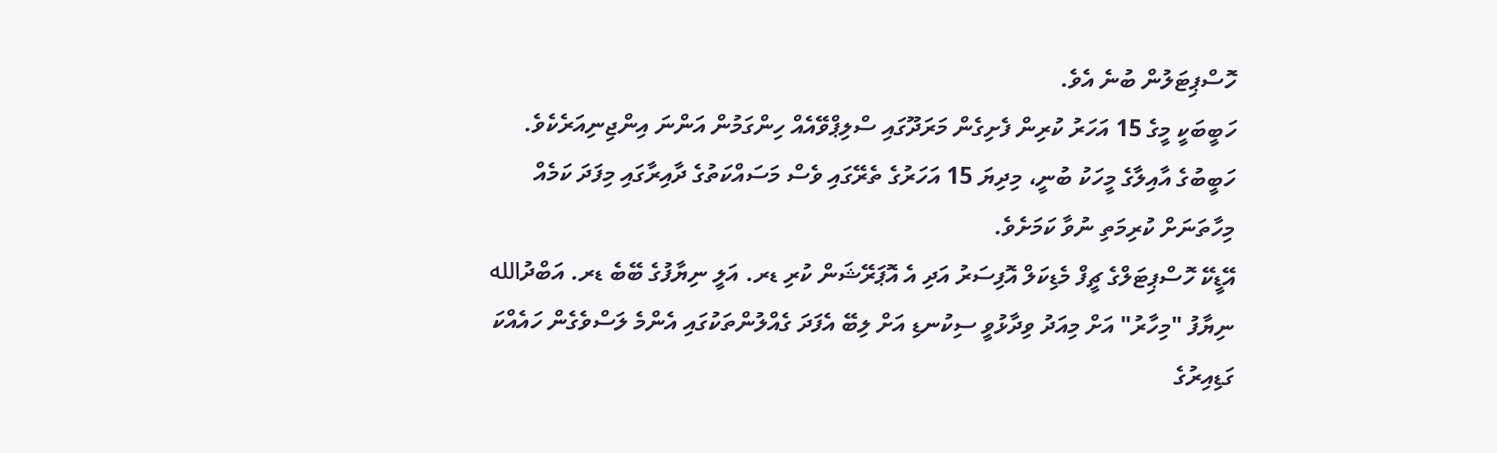ހޮސްޕިޓަލުން ބުނެ އެވެ.
ހަބީބަކީ މީގެ 15 އަހަރު ކުރިން ފެށިގެން މަރަދޫގައި ސްލިޕްވޭއެއް ހިންގަމުން އަންނަ އިންޖިނިއަރެކެވެ. ހަބީބުގެ އާއިލާގެ މީހަކު ބުނީ، މިދިޔަ 15 އަހަރުގެ ތެރޭގައި ވެސް މަސައްކަތުގެ ދާއިރާގައި މިފަދަ ކަމެއް މިހާތަނަށް ކުރިމަތި ނުވާ ކަމަށެވެ.
އޭޑީކޭ ހޮސްޕިޓަލްގެ ޗީފް މެޑިކަލް އޮފިސަރު އަދި އެ އޮޕަރޭޝަން ކުރި ޑރ. އަލީ ނިޔާފުގެ ބޭބެ ޑރ. އަބްދުالله ނިޔާފު "މިހާރު" އަށް މިއަދު ވިދާޅުވީ ސިކުނޑި އަށް ލިބޭ އެފަދަ ގެއްލުންތަކުގައި އެންމެ ލަސްވެގެން ހައެއްކަ ގަޑިއިރުގެ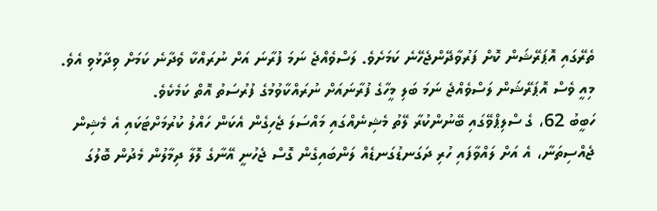ތެރޭގައި އޮޕަރޭޝަން ކޮށް ފަރުވާދޭންޖެހޭނެ ކަމަށެވެ. ލަސްވެއްޖެ ނަމަ ފުރާނަ އަށް ނުރައްކާ ވެދާނެ ކަމަށް ވިދާޅުވި އެވެ.
މިއީ ވެސް އޮޕަރޭޝަން ލަސްވެއްޖެ ނަމަ ބަލި މީހާގެ ފުރާނައަށް ނުރައްކާވުމުގެ ފުރުސަތު އޮތް ކަމެކެވެ.
ހަބީބު 62، ގެ ސްލިޕްވޭގައި ބޭނުންކުރާ ލޭތު މެޝިނެއްގައި މައްސަލަ ޖެހިގެން އެކަން ހައްލު ކުރުމަށްޓަކައި އެ މެޝިން ޖެއްސިތަނާ، އެ އަށް ލައްވާފައި ހުރި ދަގަނޑުގަނޑެއް ލަންބައިގެން ގޮސް ޖެހުނީ އޭނާގެ ލޮލާ ދިމާލުން މެދުން ބޮލުގަ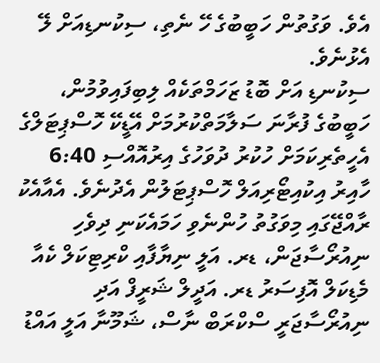އެވެ. ވަގުތުން ހަބީބުގެ ހޭ ނެތި، ސިކުނޑިއަށް ލޭ އެޅުނެވެ.
ސިކުނޑި އަށް ބޮޑު ޒަހަމްތަކެއް ލިބިފައިވުމުން، ހަބީބުގެ ފުރާނަ ސަލާމަތްކުރުމަށް އޭޑީކޭ ހޮސްޕިޓަލްގެ އެހީތެރިކަމަށް ހުކުރު ދުވަހުގެ އިރުއޮއްސި 6:40 ހާއިރު އިކުއިޓޯރިއަލް ހޮސްޕިޓަލުން އެދުނެވެ. އެއާއެކު ރާއްޖޭގައި މިވަގުތު ހުންނެވި ހަމައެކަނި ދިވެހި ނިއުރޯސާޖަން، ޑރ. އަލީ ނިޔާފާއި ކްރިޓިކަލް ކެއާ މެޑިކަލް އޮފިސަރު ޑރ. އަދީލް ޝަރީފް އަދި ނިއުރޯސާޖަރީ ސްކްރަބް ނާސް، ޝަމޫނާ އަލީ އައްޑު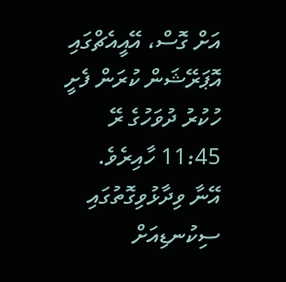އަށް ގޮސް، އޭއީއެޗްގައި އޮޕަރޭޝަން ކުރަން ފެށީ ހުކުރު ދުވަހުގެ ރޭ 11:45 ހާއިރެވެ.
އޭނާ ވިދާޅުވިގޮތުގައި ސިކުނޑިއަށް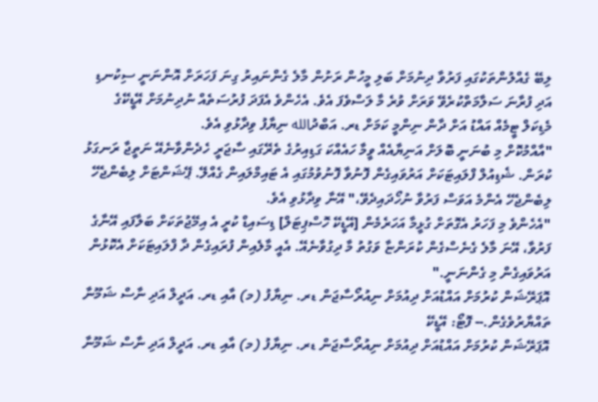ލިބޭ ގެއްލުންތަކުގައި ފަރުވާ ދިނުމަށް ބަލި މީހުން ރަށުން މާލެ ގެންނައިރު ގިނަ ފަހަރަށް އޮންނަނީ ސިކުނޑި އަދި ފުރާނަ ސަލާމަތްކުރެވޭ ވަރަށް ވުރެ މާ ލަސްވެފަ އެވެ. އެހެންވެ އެފަދަ ފުރުސަތެއް ނުދިނުމަށް އޭޑީކޭގެ މެޑިކަލް ޓީމެއް އައްޑު އަށް ދާން ނިންމީ ކަމަށް ޑރ. އަބްދުالله ނިޔާފު ވިދާޅުވި އެވެ.
"އާއްމުކޮށް މި ބުނަނީ ބޮލަށް އަނިޔާއެއް ވީމާ ހައެއްކަ ގަޑިއިރުގެ ތެރޭގައި ސާޖަރީ ހެދެންވާނެއޭ ނަތީޖާ ރަނގަޅު ކުރަން. ޝެޑިއުލް ފްލައިޓަކަށް އަރުވައިގެން ފޮނުވާ ފޮނުވުމުގައި އެ ޓައިމްލައިން ގެއްލޭ. ޕޭޝަންޓަށް ލިބެންޖެހޭ ލިބެންޖެހޭ އެންމެ އަވަސް ފަރުވާ ނުހޯދައިދެވޭ،" އޭނާ ވިދާޅުވި އެވެ.
"އެހެންވެ މި ފަހަރު އެގޮތަށް ގުޅީމާ އަހަރެމެން [އޭޑީކޭ ހޮސްޕިޓަލް] ޑިސައިޑް ކުރީ އެ އިމޭޖުތަކަށް ބަލާފައި އޭނާގެ ފަރުވާ، އޭނަ މާލެ ގެނެސްގެން ކުރަންޏާ ވަގުތު މާ ދިގުވާނެއޭ. އެއީ މާލެއިން ފުރައިގެން ދާ ފްލައިޓަކަށް އެކޮޅުން އަރުވައިގެން މި ގެންނަނީ."
އޮޕަރޭޝަން ކުރުމަށް އައްޑުއަށް ދިއުމަށް ނިއުރޯސާޖަން ޑރ. ނިޔާފު (މ) އާއި ޑރ. އަދީލް އަދި ނާސް ޝަމޫނާ ތައްޔާރުވެގެން.-- ފޮޓޯ: އޭޑީކޭ
އޮޕަރޭޝަން ކުރުމަށް އައްޑުއަށް ދިއުމަށް ނިއުރޯސާޖަން ޑރ. ނިޔާފު (މ) އާއި ޑރ. އަދީލް އަދި ނާސް ޝަމޫނާ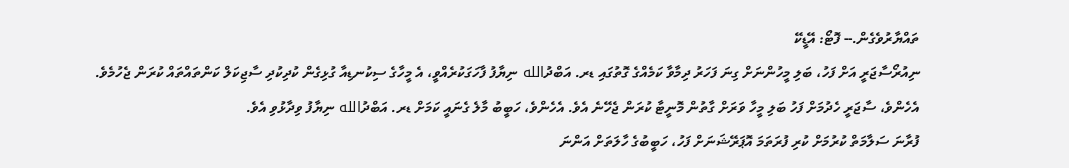ތައްޔާރުވެގެން.-- ފޮޓޯ: އޭޑީކޭ
ނިއުރޯސާޖަރީ އަށް ފަހު، ބަލި މީހުންނަށް ގިނަ ފަހަރު ދިމާވާ ކަމެއްގެ ގޮތުގައި ޑރ. އަބްދުالله ނިޔާފު ފާހަގަކުރެއްވީ، އެ މީހާގެ ސިކުނޑިއާ ގުޅިގެން ކުދިކުދި ސާޖިކަލް ކަންތައްތައް ކުރަން ޖެހުމެވެ. އެހެންވެ، ސާޖަރީ ހެދުމަށް ފަހު ބަލި މީހާ ވަރަށް ގާތުން މޮނީޓާ ކުރަން ޖެހޭނެ އެވެ. އެހެންވެ، ހަބީބު މާލެ ގެނައީ ކަމަށް ޑރ. އަބްދުالله ނިޔާފު ވިދާޅުވި އެވެ.
ފުރާނަ ސަލާމަތް ކުރުމަށް ކުރި ފުރަތަމަ އޮޕަރޭޝަނަށް ފަހު، ހަބީބުގެ ހާލަތަށް އަންނަ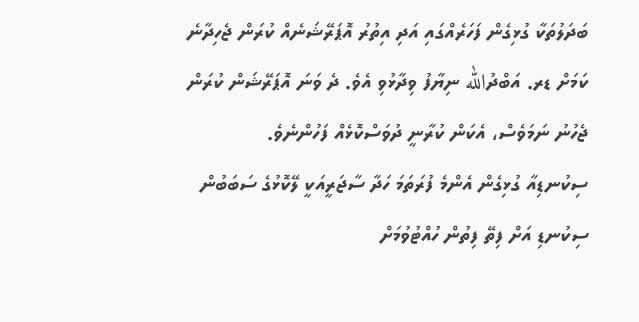ބަދަލުތަކާ ގުޅިގެން ފަހަރެއްގައި އަދި އިތުރު އޮޕަރޭޝަނެއް ކުރަން ޖެހިދާނެ ކަމަށް ޑރ. އަބްދުالله ނިޔާފު ވިދާޅުވި އެވެ. ދެ ވަނަ އޮޕަރޭޝަން ކުރަން ޖެހުނު ނަމަވެސް، އެކަން ކުރާނީ ދުވަސްކޮޅެއް ފަހުންނެވެ.
ސިކުނޑިއާ ގުޅިގެން އެންމެ ފުރަތަމަ ހަދާ ސާޖަރީއަކީ ލޭކޮޅުގެ ސަބަބުން ސިކުނޑި އަށް ފިތޭ ފިތުން ހުއްޓުވުމަށް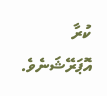ކުރާ އޮޕަރޭޝަނެވެ.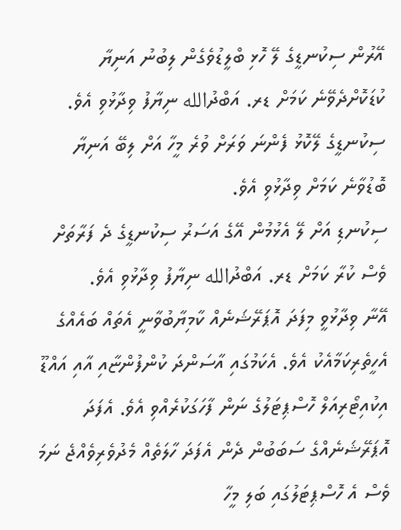އޭރުން ސިކުނޑީގެ ލޭ ހޮޅި ބްލީޑުވެގެން ލިބުނު އަނިޔާ ކުޑަކޮށްދެވޭނެ ކަމަށް ޑރ. އަބްދުالله ނިޔާފު ވިދާޅުވި އެވެ. ސިކުނޑީގެ ލޭކޮޅު ފެންނަ ވަރަށް ވުރެ މީހާ އަށް ލިބޭ އަނިޔާ ބޮޑުވާނެ ކަމަށް ވިދާޅުވި އެވެ.
ސިކުނޑި އަށް ލޭ އެޅުމުން އޭގެ އަސަރު ސިކުނޑީގެ ދެ ފަރާތަށް ވެސް ކުރާ ކަމަށް ޑރ. އަބްދުالله ނިޔާފު ވިދާޅުވި އެވެ.
އޭނާ ވިދާޅުވީ މިފަދަ އޮޕަރޭޝަނެއް ކާމިޔާބުވާނީ އެތައް ބައެއްގެ އެހީތެރިކަމާއެކު އެވެ. އެކަމުގައި އާސަންދަ ކުންފުންޏާއި އާއި އައްޑޫ އިކުއިޓޯރިއަލް ހޮސްޕިޓަލުގެ ނަން ފާހަގަކުރެއްވި އެވެ. އެފަދަ އޮޕަރޭޝަނެއްގެ ސަބަބުން ދެން އެފަދަ ހާލަތެއް މެދުވެރިވެއްޖެ ނަމަ ވެސް އެ ހޮސްޕިޓަލުގައި ބަލި މީހާ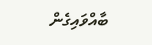ބާއްވައިގެން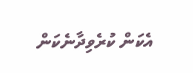އެކަން ކުރެވިދާނެކަން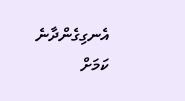އެނގިގެންދާނެ ކަމަށް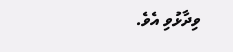ވިދާޅުވި އެވެ.